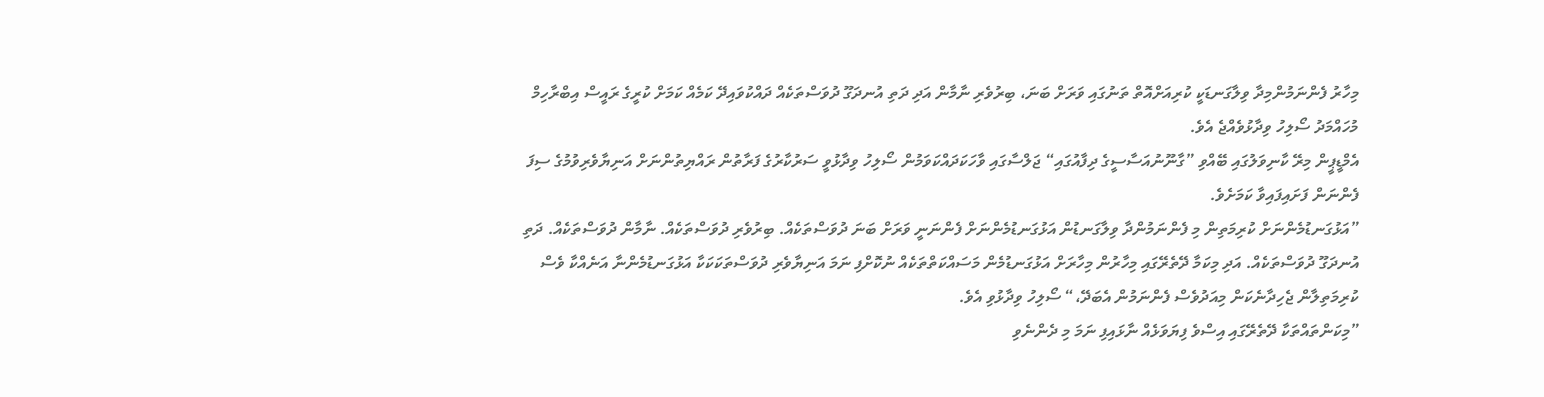މިހާރު ފެންނަމުންމިދާ ވިލާގަނޑަކީ ކުރިއަށްއޮތް ތަނުގައި ވަރަށް ބަނަ، ބިރުވެރި ނާމާން އަދި ދަތި އުނދަގޫ ދުވަސްތަކެއް ދައްކުވައިދޭ ކަމެއް ކަމަށް ކުރީގެ ރައީސް އިބްރާހިމް މުހައްމަދު ސޯލިހު ވިދާޅުވެއްޖެ އެވެ.
އެމްޑީޕީން މިރޭ ކާނިވަލުގައި ބޭއްވި ”ގާނޫނުއަސާސީގެ ދިފާއުގައި“ ޖަލްސާގައި ވާހަކަދައްކަވަމުން ސޯލިހު ވިދާޅުވީ ސަރުކާރުގެ ފަރާތުން ރައްޔިތުންނަށް އަނިޔާވެރިވުމުގެ ސިފަ ފެންނަން ފަށައިފައިވާ ކަމަށެވެ.
”އަޅުގަނޑުމެންނަށް ކުރިމަތިން މި ފެންނަމުންދާ ވިލާގަނޑުން އަޅުގަނޑުމެންނަށް ފެންނަނީ ވަރަށް ބަނަ ދުވަސްތަކެއް. ބިރުވެރި ދުވަސްތަކެއް. ނާމާން ދުވަސްތަކެއް. ދަތި އުނދަގޫ ދުވަސްތަކެއް. އަދި މިކަމާ ދޭތެރޭގައި މިހާރުން މިހާރަށް އަޅުގަނޑުމެން މަސައްކަތްތަކެއް ނުކޮށްފި ނަމަ އަނިޔާވެރި ދުވަސްތަކަކަކާ އަޅުގަނޑުމެންނާ އަނެއްކާ ވެސް ކުރިމަތިލާން ޖެހިދާނެކަން މިއަދުވެސް ފެންނަމުން އެބަދޭ،“ ސޯލިހު ވިދާޅުވި އެވެ.
”މިކަންތައްތަކާ ދޭތެރޭގައި އިސްވެ ފިޔަވަޅެއް ނާޅައިފި ނަމަ މި ދެންނެވި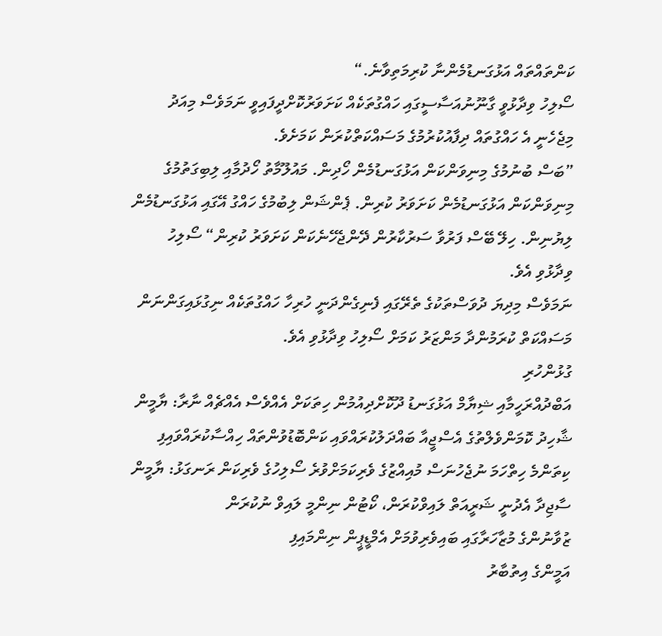ކަންތައްތައް އަޅުގަނޑުމެންނާ ކުރިމަތިވާނެ.“
ސޯލިހު ވިދާޅުވީ ގާނޫނުއަސާސީގައި ހައްގުތަކެއް ކަށަވަރުކޮށްދީފައިވީ ނަމަވެސް މިއަދު މިޖެހެނީ އެ ހައްގުތައް ދިފާއުކުރުމުގެ މަސައްކަތްކުރަން ކަމަށެވެ.
”ބަސް ބުނުމުގެ މިނިވަންކަން އަޅުގަނޑުމެން ހޯދިން. މައުލޫމާތު ހޯދުމާއި ލިބިގަތުމުގެ މިނިވަންކަން އަޅުގަނޑުމެން ކަށަވަރު ކުރިން. ޕެންޝަން ލިބުމުގެ ހައްގު އޭގައި އަޅުގަނޑުމެން ލިޔުނިން. ހިލޭ ބޭސް ފަރުވާ ސަރުކާރުން ދޭންޖެހޭނެކަން ކަށަވަރު ކުރިން“ ސޯލިހު ވިދާޅުވި އެވެ.
ނަމަވެސް މިދިޔަ ދުވަސްތަކުގެ ތެރޭގައި ފެނިގެންދަނީ ހުރިހާ ހައްގުތަކެއް ނިގުޅައިގަންނަން މަސައްކަތް ކުރަމުންދާ މަންޒަރު ކަމަށް ސޯލިހު ވިދާޅުވި އެވެ.
ގުޅުންހުރި
އަބްދުއްރަހީމާއި ޝިޔާމް އަޅުގަނޑު ދޫކޮށްދިއުމުން ހިތަކަށް އެއްވެސް އެއްޗެއް ނާރާ: ޔާމީން
ޝާހިދު ކޮމަންވެލްތުގެ އެސްޖީއާ ބައްދަލުކުރައްވައި ކަންބޮޑުވުންތައް ހިއްސާކުރައްވައިފި
ކިތަންމެ ހިތްހަމަ ނުޖެހުނަސް މުއިއްޒުގެ ވެރިކަމަށްވުރެ ސޯލިހުގެ ވެރިކަން ރަނގަޅު: ޔާމީން
ސާޖިދާ އެދުނީ ޝަރީއަތް ލައިވްކުރަން، ކޯޓުން ނިންމީ ލައިވް ނުކުރަން
ޒުވާނުންގެ މުޒާހަރާގައި ބައިވެރިވުމަށް އެމްޑީޕީން ނިންމައިފި
އަމީންގެ އިތުބާރު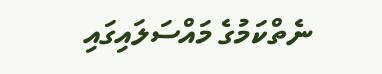ނެތްކަމުގެ މައްސަލައިގައި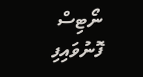ނޯޓިސް ފޮނުވައިފި